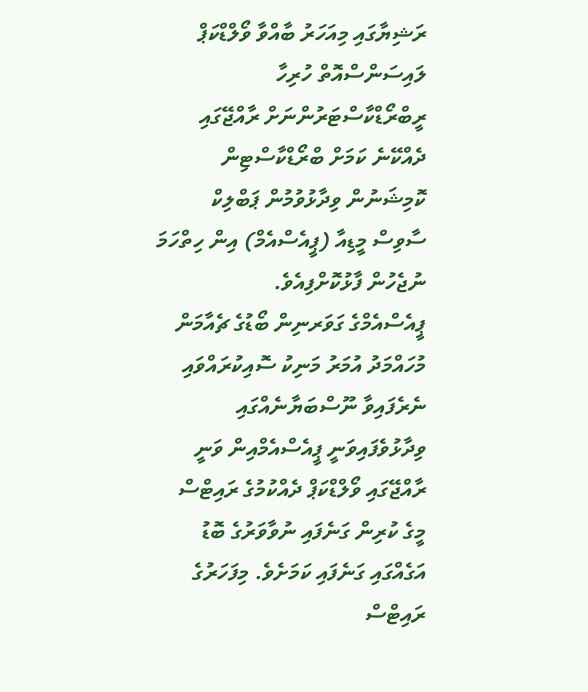ރަޝިޔާގައި މިއަހަރު ބާއްވާ ވޯލްޑްކަޕް ލައިސަންސްއޮތް ހުރިހާ ރީބްރޯޑްކާސްޓަރުންނަށް ރާއްޖޭގައި ދެއްކޭނެ ކަމަށް ބްރޯޑްކާސްޓިން ކޮމިޝަނުން ވިދާޅުވުމުން ޕަބްލިކް ސާވިސް މީޑިއާ (ޕީއެސްއެމް) އިން ހިތްހަމަ ނުޖެހުން ފާޅުކޮށްފިއެވެ.
ޕީއެސްއެމްގެ ގަވަރނިން ބޯޑުގެ ޗެއާމަން މުހައްމަދު އުމަރު މަނިކު ސޮއިކުރައްވައި ނެރެފައިވާ ނޫސްބަޔާނެއްގައި ވިދާޅުވެފައިވަނީ ޕީއެސްއެމްއިން ވަނީ ރާއްޖޭގައި ވޯލްޑްކަޕް ދެއްކުމުގެ ރައިޓްސް މީގެ ކުރިން ގަނެފައި ނުވާވަރުގެ ބޮޑު އަގެއްގައި ގަނެފައި ކަމަށެވެ. މިފަހަރުގެ ރައިޓްސް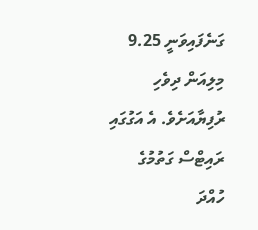ގަނެފައިވަނީ 9.25 މިލިއަން ދިވެހި ރުފިޔާއަށެވެ. އެ އަގުގައި ރައިޓްސް ގަތުމުގެ ހުއްދަ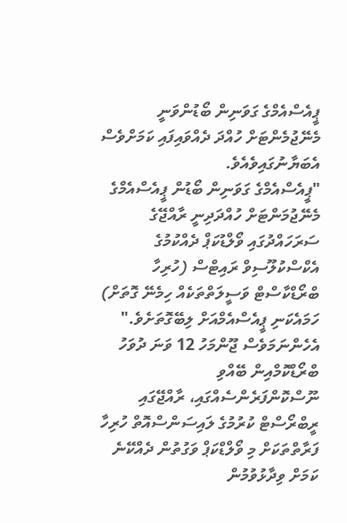ޕީއެސްއެމްގެ ގަވަނިން ބޯޑުންވަނީ މެނޭޖުމެންޓަށް ހުއްދަ ދެއްވައިފައި ކަމަށްވެސް އެބަޔާނުގައިވެއެވެ.
"ޕީއެސްއެމްގެ ގަވަނިން ބޯޑުން ޕީއެސްއެމްގެ މެނޭޖުމަންޓަށް ހުއްދަދިނީ ރާއްޖޭގެ ސަރަހައްދުގައި ވޯލްޑުކަޕް ދެއްކުމުގެ އެކްސްކުލޫސިވް ރައިޓްސް (ހުރިހާ ބްރޯޑްކާސްޓް ވަސީލަތްތަކެއް ހިމެނޭ ގޮތަށް) ހަމައެކަނި ޕީއެސްއެމްއަށް ލިބޭގޮތަށެވެ."
އެހެންނަމަވެސް ޖޫންމަހު 12 ވަނަ ދުވަހު ބްރޯޑްކޮމްއިން ބޭއްވި ނޫސްކޮންފަރެންސެއްގައި، ރާއްޖޭގައި ރީބްރޯސްޓް ކުރުމުގެ ލައިސަންސްއޮތް ހުރިހާ ފަރާތްތަކަށް މި ވޯލްޑްކަޕް ވަގުތުން ދެއްކޭނެ ކަމަށް ވިދާޅުވުމުން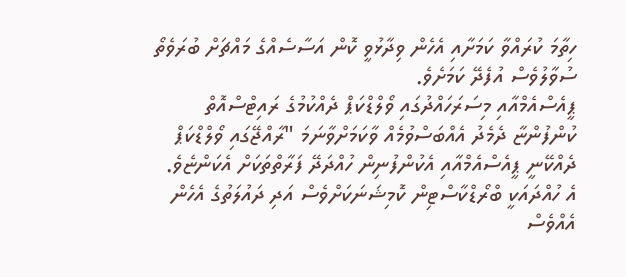ހިތާމަ ކުރައްވާ ކަމަށާއި އެހެން ވިދާޅުވީ ކޮން އަސާސެއްގެ މައްޗަށް ބުރަވެތޯ ސުވާލުވެސް އުފެދޭ ކަމަށެވެ.
ޕީއެސްއެމްއާއި މިސަރަހައްދުގައި ވޯލްޑްކަޕް ދެއްކުމުގެ ރައިޓްސްއޮތް ކުންފުންޏާ ދެމެދު އެއްބަސްވުމެއް ވާކަމަށްވާނަމަ "ރާއްޖޭގައި ވޯލްޑްކަޕް ދެއްކޭނީ ޕީއެސްއެމްއާއި އެކުންފުނިން ހުއްދަދޭ ފަރާތްތަކަށް އެކަންޏެވެ. އެ ހުއްދައަކީ ބްރޯޑްކާސްޓިން ކޮމިޝަނަކަށްވެސް އަދި ދައުލަތުގެ އެހެން އެއްވެސް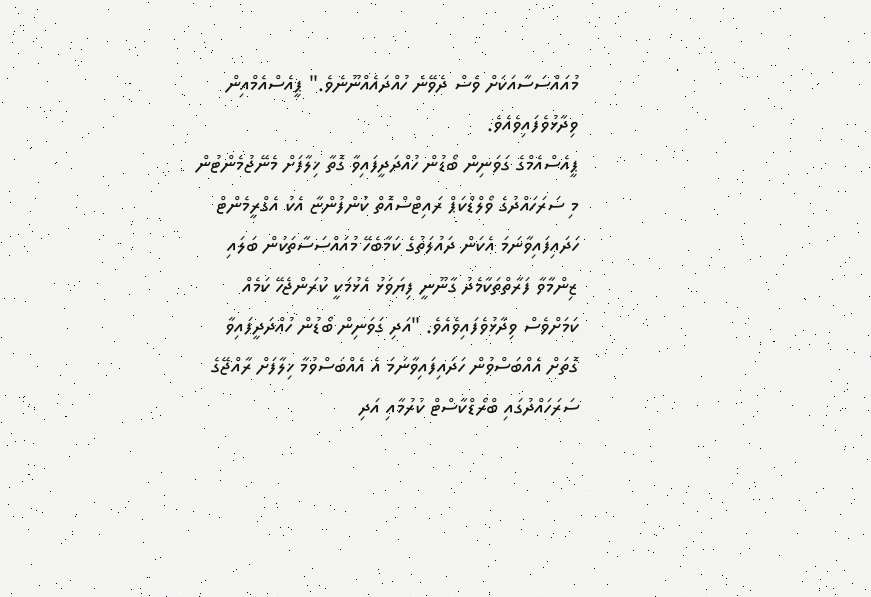މުއައްސަސާއަކަށް ވެސް ދެވޭނެ ހުއްދައެއްނޫނެވެ." ޕީއެސްއެމްއިން ވިދާޅުވެފައިވެއެވެ.
ޕީއެސްއެމްގެ ގަވަނިން ބޯޑުން ހުއްދަދީފައިވާ ގޮތާ ޚިލާފަށް މެނޭޖުމެންޓުން މި ސަރަހައްދުގެ ވޯލްޑްކަޕް ރައިޓްސްއޮތް ކުންފުންޏާ އެކު އެގްރީމެންޓް ހަދައިފައިވާނަމަ އެކަން ދައުލަތުގެ ކަމާބެހޭ މުއައްސަސާތަކުން ބަލައި ޒިންމާވާ ފަރާތްތަކާމެދު ގާނޫނީ ފިޔަވަޅު އެޅުމަކީ ކުރަންޖެހޭ ކަމެއް ކަމަށްވެސް ވިދާޅުވެފައިވެއެވެ. "އަދި ގަވަނިން ބޯޑުން ހުއްދަދީފައިވާ ގޮތަށް އެއްބަސްވުން ހަދައިފައިވާނަމަ އެ އެއްބަސްވުމާ ޚިލާފަށް ރާއްޖޭގެ ސަރަހައްދުގައި ބްރޯޑްކާސްޓް ކުރުމާއި އަދި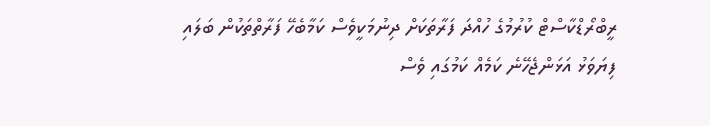ރީބްރޯޑްކާސްޓް ކުރުމުގެ ހުއްދަ ފަރާތަކަށް ދިނުމަކީވެސް ކަމާބެހޭ ފަރާތްތަކުން ބަލައި ފިޔަވަޅު އަޅަންޖެހޭނެ ކަމެއް ކަމުގައި ވެސް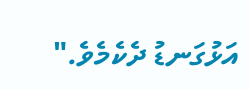އަޅުގަނޑު ދެކެމެވެ."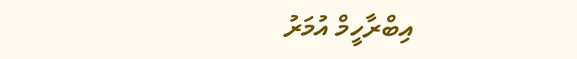އިބްރާހީމް އުމަރު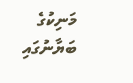މަނިކުގެ ބަޔާނުގައި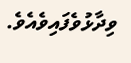ވިދާޅުވެފައިވެއެވެ.